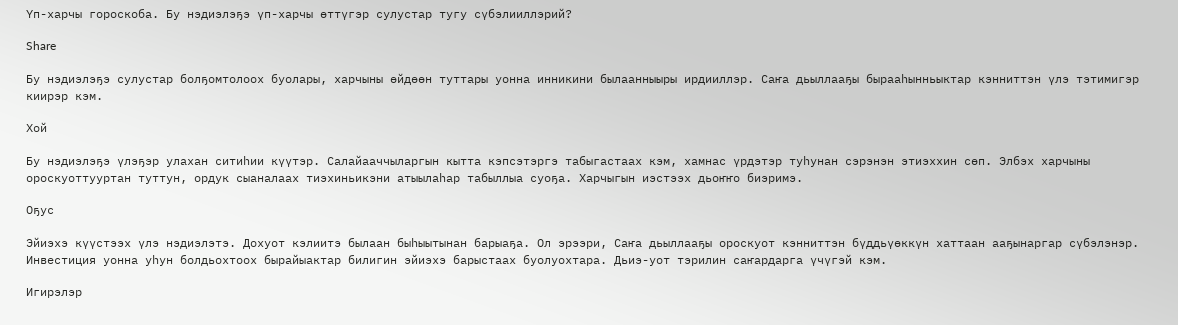Үп-харчы гороскоба. Бу нэдиэлэҕэ үп-харчы өттүгэр сулустар тугу сүбэлииллэрий?

Share

Бу нэдиэлэҕэ сулустар болҕомтолоох буолары, харчыны өйдөөн туттары уонна инникини былаанныыры ирдииллэр. Саҥа дьыллааҕы бырааһынньыктар кэнниттэн үлэ тэтимигэр киирэр кэм.

Хой

Бу нэдиэлэҕэ үлэҕэр улахан ситиһии күүтэр. Салайааччыларгын кытта кэпсэтэргэ табыгастаах кэм, хамнас үрдэтэр туһунан сэрэнэн этиэххин сөп. Элбэх харчыны ороскуоттууртан туттун, ордук сыаналаах тиэхиньикэни атыылаһар табыллыа суоҕа. Харчыгын иэстээх дьоҥҥо биэримэ.

Оҕус

Эйиэхэ күүстээх үлэ нэдиэлэтэ. Дохуот кэлиитэ былаан быһыытынан барыаҕа. Ол эрээри, Саҥа дьыллааҕы ороскуот кэнниттэн бүддьүөккүн хаттаан ааҕынаргар сүбэлэнэр. Инвестиция уонна уһун болдьохтоох бырайыактар билигин эйиэхэ барыстаах буолуохтара. Дьиэ-уот тэрилин саҥардарга үчүгэй кэм.

Игирэлэр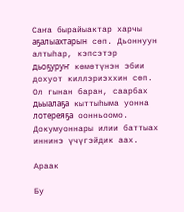Саҥа бырайыактар харчы аҕалыахтарын сөп. Дьоннуун алтыһар, кэпсэтэр дьоҕуруҥ көмөтүнэн эбии дохуот киллэриэххин сөп. Ол гынан баран, саарбах дьыалаҕа кыттыһыма уонна лотереяҕа оонньоомо. Докумуоннары илии баттыах иннинэ үчүгэйдик аах.

Араак

Бу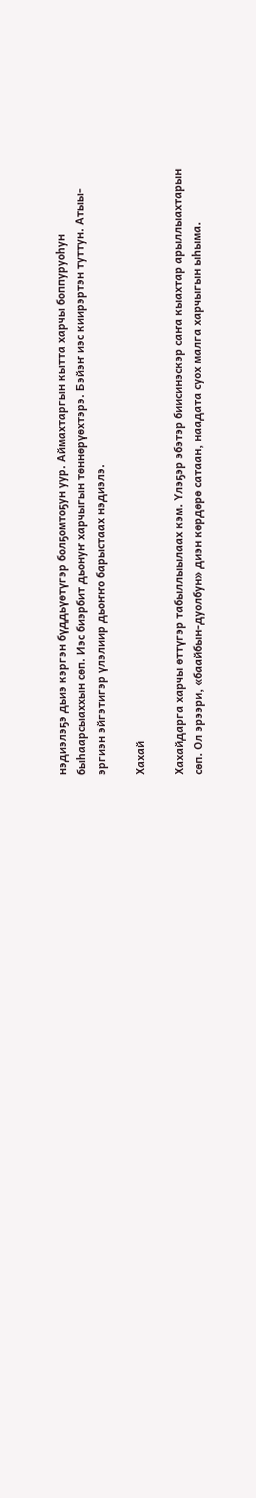нэдиэлэҕэ дьиэ кэргэн бүддьүөтүгэр болҕомтоҕун уур. Аймахтаргын кытта харчы боппуруоһун быһаарсыаххын сөп. Иэс биэрбит дьонуҥ харчыгын төннөрүөхтэрэ. Бэйэҥ иэс киирэртэн туттун. Атыы-эргиэн эйгэтигэр үлэлиир дьоҥҥо барыстаах нэдиэлэ.

Хахай

Хахайдарга харчы өттүгэр табыллыылаах кэм. Үлэҕэр эбэтэр биисинэскэр саҥа кыахтар арыллыахтарын сөп. Ол эрээри, «баайбын-дуолбун» диэн көрдөрө сатаан, наадата суох малга харчыгын ыһыма.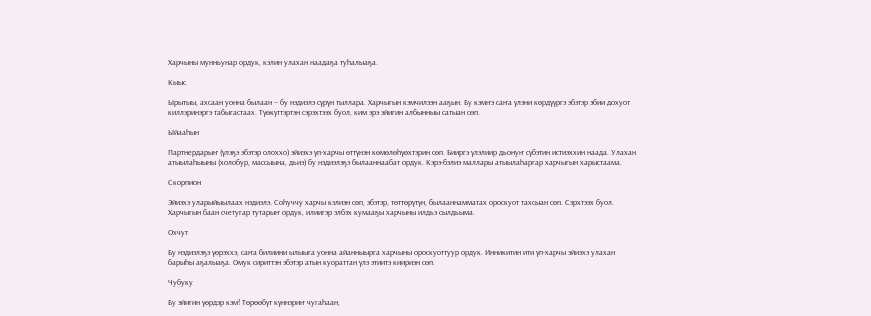Харчыны мунньунар ордук, кэлин улахан наадаҕа туһалыаҕа.

Кыыс

Ырытыы, ахсаан уонна былаан – бу нэдиэлэ сүрүн тыллара. Харчыгын кэмчилээн ааҕын. Бу кэмҥэ саҥа үлэни көрдүүргэ эбэтэр эбии дохуот киллэринэргэ табыгастаах. Түөкүттэртэн сэрэхтээх буол, ким эрэ эйигин албынныы сатыан сөп.

Ыйааһын

Партнердарыҥ (үлэҕэ эбэтэр олоххо) эйиэхэ үп-харчы өттүнэн көмөлөһүөхтэрин сөп. Бииргэ үлэлиир дьонуҥ сүбэтин истиэххин наада. Улахан атыылаһыыны (холобур, массыына, дьиэ) бу нэдиэлэҕэ былааннаабат ордук. Кэрэ-бэлиэ маллары атыылаһаргар харчыгын харыстаама.

Скорпион

Эйиэхэ уларыйыылаах нэдиэлэ. Соһуччу харчы кэлиэн сөп, эбэтэр, төттөрүтүн, былааннамматах ороскуот тахсыан сөп. Сэрхтээх буол. Харчыгын баан счетугар тутарыҥ ордук, илиигэр элбэх кумааҕы харчыны илдьэ сылдьыма.

Охчут

Бу нэдиэлэҕэ үөрэххэ, саҥа билиини ылыыга уонна айанныырга харчыны ороскуоттуур ордук. Инникитин ити үп-харчы эйиэхэ улахан барыһы аҕалыаҕа. Омук сириттэн эбэтэр атын куораттан үлэ этиитэ киириэн сөп.

Чубуку

Бу эйигин үөрдэр кэм! Төрөөбүт күннэриҥ чугаһаан,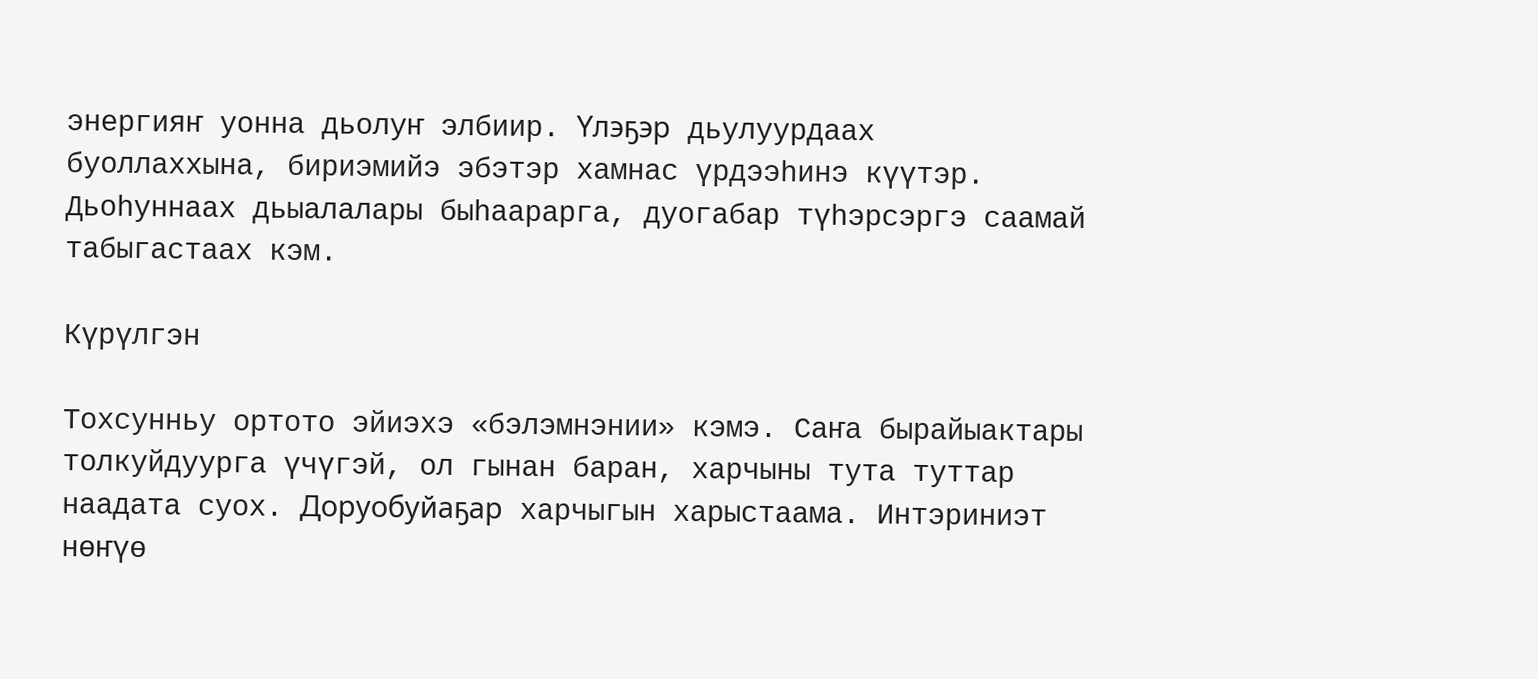энергияҥ уонна дьолуҥ элбиир. Үлэҕэр дьулуурдаах буоллаххына, бириэмийэ эбэтэр хамнас үрдээһинэ күүтэр. Дьоһуннаах дьыалалары быһаарарга, дуогабар түһэрсэргэ саамай табыгастаах кэм.

Күрүлгэн

Тохсунньу ортото эйиэхэ «бэлэмнэнии» кэмэ. Саҥа бырайыактары толкуйдуурга үчүгэй, ол гынан баран, харчыны тута туттар наадата суох. Доруобуйаҕар харчыгын харыстаама. Интэриниэт  нөҥүө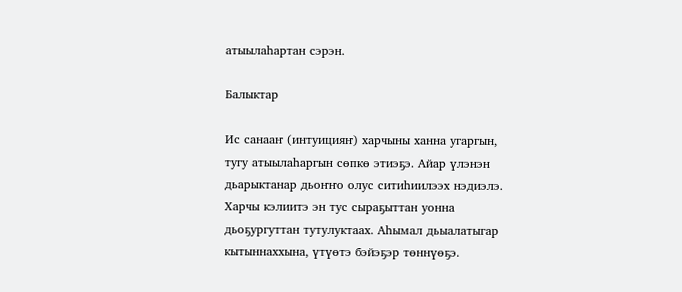атыылаһартан сэрэн.

Балыктар

Ис санааҥ (интуицияҥ) харчыны ханна угаргын, тугу атыылаһаргын сөпкө этиэҕэ. Айар үлэнэн дьарыктанар дьоҥҥо олус ситиһиилээх нэдиэлэ. Харчы кэлиитэ эн тус сыраҕыттан уонна дьоҕургуттан тутулуктаах. Аһымал дьыалатыгар кытыннаххына, үтүөтэ бэйэҕэр төннүөҕэ.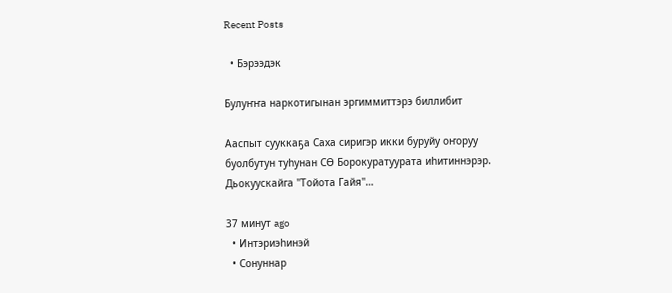Recent Posts

  • Бэрээдэк

Булуҥҥа наркотигынан эргиммиттэрэ биллибит

Ааспыт сууккаҕа Саха сиригэр икки буруйу оҥоруу буолбутун туһунан СӨ Борокуратуурата иһитиннэрэр. Дьокуускайга "Тойота Гайя"…

37 минут ago
  • Интэриэһинэй
  • Сонуннар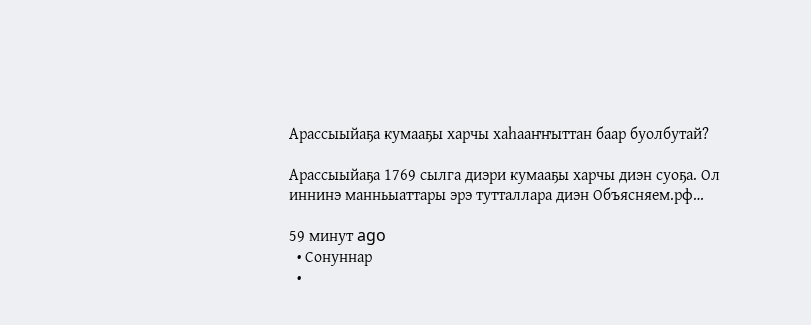Арассыыйаҕа кумааҕы харчы хаһааҥҥыттан баар буолбутай?

Арассыыйаҕа 1769 сылга диэри кумааҕы харчы диэн суоҕа. Ол иннинэ манньыаттары эрэ тутталлара диэн Объясняем.рф…

59 минут ago
  • Сонуннар
  •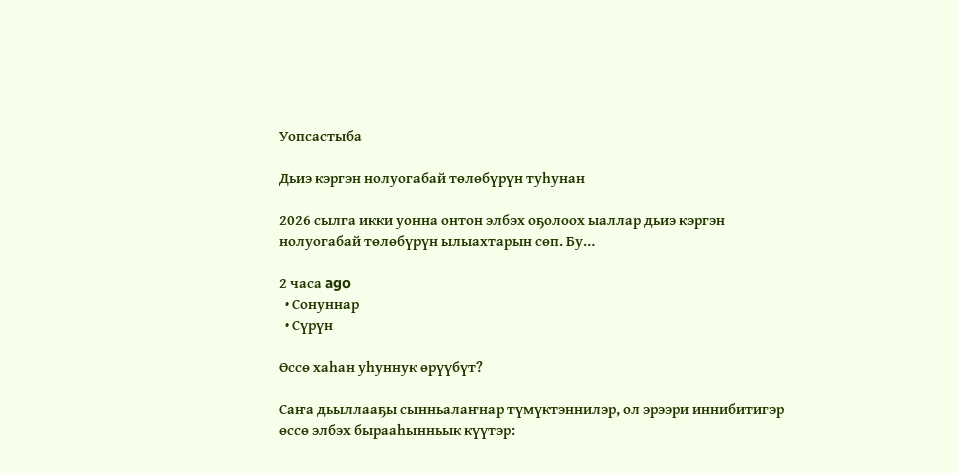Уопсастыба

Дьиэ кэргэн нолуогабай төлөбүрүн туһунан

2026 сылга икки уонна онтон элбэх оҕолоох ыаллар дьиэ кэргэн нолуогабай төлөбүрүн ылыахтарын сөп. Бу…

2 часа ago
  • Сонуннар
  • Сүрүн

Өссө хаһан уһуннук өрүүбүт?

Саҥа дьыллааҕы сынньалаҥнар түмүктэннилэр, ол эрээри иннибитигэр өссө элбэх бырааһынньык күүтэр: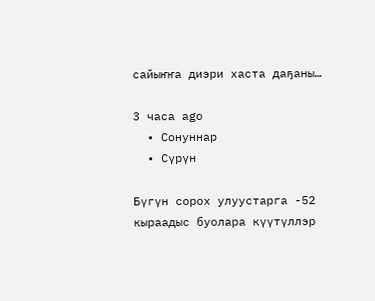сайыҥҥа диэри хаста даҕаны…

3 часа ago
  • Сонуннар
  • Сүрүн

Бүгүн сорох улуустарга -52 кыраадыс буолара күүтүллэр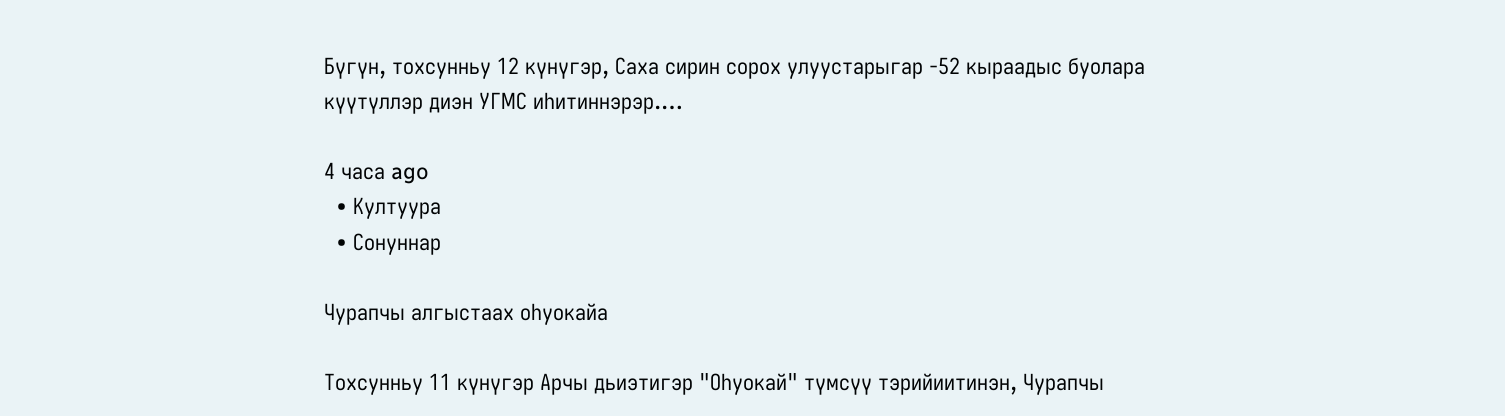Бүгүн, тохсунньу 12 күнүгэр, Саха сирин сорох улуустарыгар -52 кыраадыс буолара күүтүллэр диэн УГМС иһитиннэрэр.…

4 часа ago
  • Култуура
  • Сонуннар

Чурапчы алгыстаах оһуокайа

Тохсунньу 11 күнүгэр Арчы дьиэтигэр "Оһуокай" түмсүү тэрийиитинэн, Чурапчы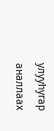улууһугар аналлаах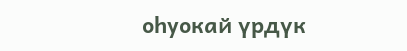оһуокай үрдүк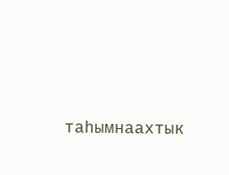таһымнаахтык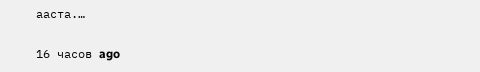ааста.…

16 часов ago